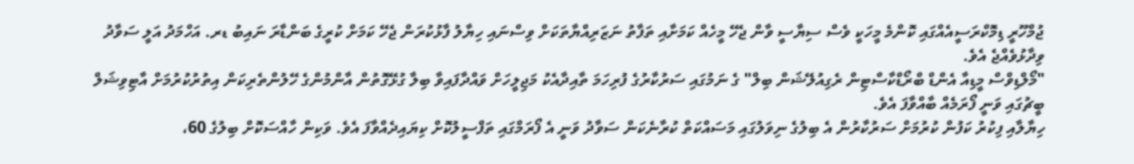ޖުމްހޫރީ ޑިމޮކްރަސީއެއްގައި ކޮންމެ މީހަކީ ވެސް ސިޔާސީ ވާން ޖެހޭ މީހެއް ކަމަށާއި ތަފާތު ނަޒަރިއްޔާތަކަށް ވިސްނައި ހިޔާލު ފާޅުކުރަން ޖެހޭ ކަމަށް ކުރީގެ ބަންޑާރަ ނައިބު ޑރ. އަހްމަދު އަލީ ސަވާދު ވިދާޅުވެއްޖެ އެވެ.
"މޯލްޑިވްސް މީޑިއާ އެންޑް ބްރޯޑްކާސްޓިން ރެގިއުލޭޝަން ބިލް" ގެ ނަމުގައި ސަރުކާރުގެ ފުރިހަމަ ތާއިދާއެކު މަޖިލީހަށް ވައްދާފައިވާ ބިލާ ގުޅޭގޮތުން އާންމުންގެ ހޭލުންތެރިކަން އިތުރުކުރުމަށް އާޓިވިޝަލް ބީޗުގައި ވަނީ ފޯރަމެއް ބާއްވާފަ އެވެ.
ހިޔާލާއި ފިކުރު ކަފުން ކުރުމަށް ސަރުކާރުން އެ ބިލުގެ ނިވަލުގައި މަސައްކަތް ކުރާނެކަން ސަވާދު ވަނީ އެ ފޯރަމްގައި ތަފްސީލުކޮށް ކިޔައިދެއްވާފަ އެވެ. ވަކިން ހާއްސަކޮށް ބިލުގެ 60،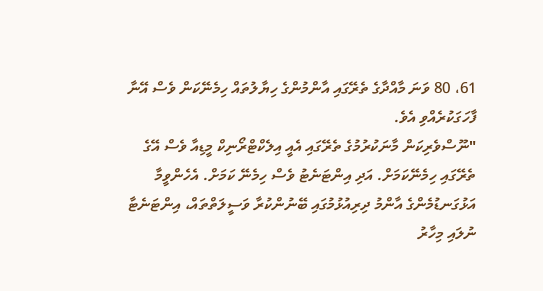61، 80 ވަނަ މާއްދާގެ ތެރޭގައި އާންމުންގެ ހިޔާލުތައް ހިމެނޭކަން ވެސް އޭނާ ފާހަގަކުރެއްވި އެވެ.
"ނޫސްވެރިކަން މާނަކުރުމުގެ ތެރޭގައި އެއީ އިލެކްޓްރޯނިކް މީޑިއާ ވެސް އޭގެ ތެރޭގައި ހިމެނޭކަމަށް. އަދި އިންޓަނެޓު ވެސް ހިމެނޭ ކަމަށް. އެހެންވީމާ އަޅުގަނޑުމެންގެ އާންމު ދިރިއުޅުމުގައި ބޭނުންކުރާ ވަސީލަތްތައް، އިންޓަނެޓާ ނުލައި މިހާރު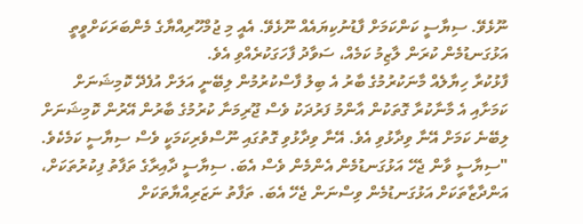ނޫޅެވޭ. ސިޔާސީ ކަންކަމަށް ފާޑުނުކިޔައެއް ނޫޅެވޭ. އެއީ މި ޖުމްހޫރިއްޔާގެ މެންބަރަކަށްވީތީ އަޅުގަނޑުމެން ކުރަން ލާޒިމު ކަމެއް، ސަވާދު ފާހަގަކުރެއްވި އެވެ.
ފާޅުކުރާ ހިޔާލެއް މާނަކުރުމުގެ ބާރު އެ ބިލު ފާސްކުރުމުން ލިބޭނީ އަލަށް އުފެދޭ ކޮމިޝަނަށް ކަމަށާއި އެ މާނާކުރާ ގޮތަކުން އާންމު ފަރުދަކު ވެސް ޖޫރިމަނާ ކުރުމުގެ ބާރުން އޭރުން ކޮމިޝަނަށް ލިބޭނެ ކަމަށް އޭނާ ވިދާޅުވި އެވެ. އޭނާ ވިދާޅުވި ގޮތުގައި ނޫސްވެރިކަމަކީ ވެސް ސިޔާސީ ކަމެކެވެ.
"ސިޔާސީ ވާން ޖެހޭ އަޅުގަނޑުމެން އެންމެން ވެސް އެބަ. ސިޔާސީ ދާއިރާގެ ތަފާތު ފިކުރުތަކަށް، އަންދާޒާތަކަށް އަޅުގަނޑުމެން ވިސްނަން ޖެހޭ އެބަ. ތަފާތު ނަޒަރިއްޔާތަކަށް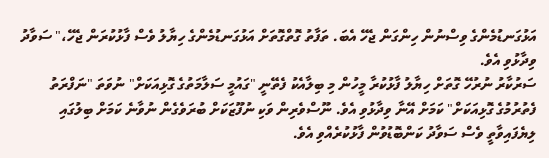އަޅުގަނޑުމެންގެ ވިސްނުން ހިންގަން ޖެހޭ އެބަ. ތަފާތު ގޮތްގޮތަށް އަޅުގަނޑުމެންގެ ހިޔާލު ވެސް ފާޅުކުރަން ޖެހޭ،" ސަވާދު ވިދާޅުވި އެވެ.
ސަރުކާރު ނުރުހޭ ގޮތަށް ހިޔާލު ފާޅުކުރާ މީހުން މި ބިލާއެކު ފެތޭނީ "ގައުމީ ސަލާމަތުގެ ގޮޅިއަކަށް" ނުވަތަ "ނަފްރަތު ފެތުރުމުގެ ގޮޅިއަކަށް" ކަމަށް އޭނާ ވިދާޅުވި އެވެ. ނޫސްވެރިން ވަކި ނުފޫޒަކަށް ބުރަވެގެން ނުވާނެ ކަމަށް ބިލުގައި ލިޔެފައިވާތީ ވެސް ސަވާދު ކަންބޮޑުވުން ފާޅުކުރެއްވި އެވެ.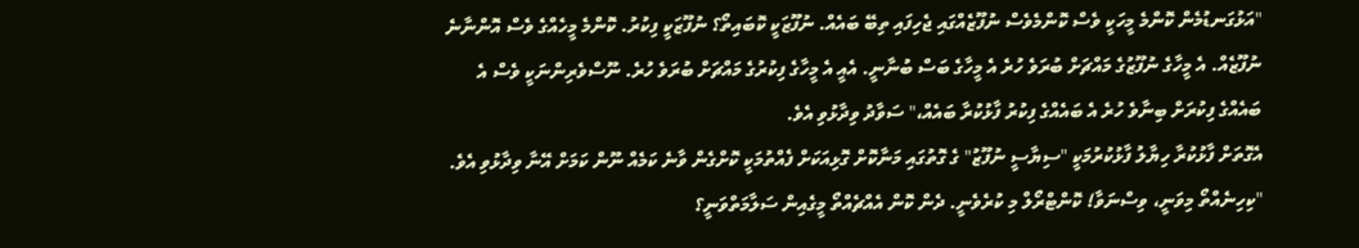"އަޅުގަނޑުމެން ކޮންމެ މީހަކީ ވެސް ކޮންމެވެސް ނުފޫޒެއްގައި ޖެހިފައި ތިބޭ ބައެއް. ނުފޫޒަކީ ކޮބައިތޯ؟ ނުފޫޒަކީ ފިކުރު. ކޮންމެ މީހެއްގެ ވެސް އޮންނާނެ ނުފޫޒެއް. އެ މީހާގެ ނުފޫޒުގެ މައްޗަށް ބުރަވެ ހުރެ އެ މީހާގެ ބަސް ބުނާނީ. އެއީ އެ މީހާގެ ފިކުރުގެ މައްޗަށް ބުރަވެ ހުރެ. ނޫސްވެރިންނަކީ ވެސް އެ ބައެއްގެ ފިކުރަށް ބިނާވެ ހުރެ އެ ބައެއްގެ ފިކުރު ފާޅުކުރާ ބައެއް،" ސަވާދު ވިދާޅުވި އެވެ.
އެގޮތަށް ފާޅުކުރާ ހިޔާލު ފާޅުކުރުމަކީ "ސިޔާސީ ނުފޫޒު" ގެ ގޮތުގައި މަނާކޮށް ގޮޅިއަކަށް ފެއްތުމަކީ ކޮށްގެން ވާނެ ކަމެއް ނޫން ކަމަށް އޭނާ ވިދާޅުވި އެވެ.
"ކިހިނެއްތޯ މިވަނީ، ވިސްނަވާ! ކޮންޓްރޯލް މި ކުރެވެނީ. ދެން ކޮން އެއްޗެއްތޯ މީގެއިން ސަލާމަތްވަނީ؟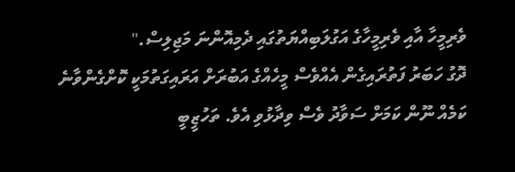ވެރިމީހާ އާއި ވެރިމީހާގެ އަގުލަބިއްޔަތުގައި ދެމިއޮންނަ މަޖިލިސް."
ދޮގު ހަބަރު ފަތުރައިގެން އެއްވެސް މީހެއްގެ އަބުރަށް އަރައިގަތުމަކީ ކޮށްގެންވާނެ ކަމެއް ނޫން ކަމަށް ސަވާދު ވެސް ވިދާޅުވި އެވެ. ތަހުޒީބީ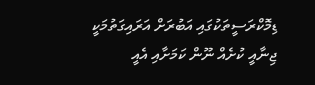ޑިމޮކްރަސީތަކުގައި އަބުރަށް އަރައިގަތުމަކީ ޖިނާއީ ކުށެއް ނޫން ކަމަށާއި އެއީ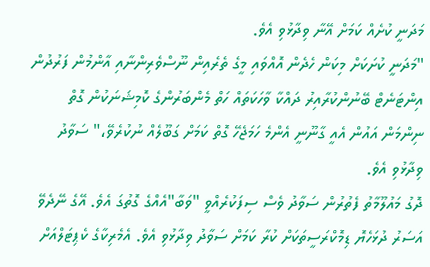މަދަނީ ކުށެއް ކަމަށް އޭނާ ވިދާޅުވި އެވެ.
"މަދަނީ ކުށަކަށް މިކަން ހެދެން އޮއްވައި މީގެ ތެރެއިން ނޫސްވެރިންނާއި އާންމުން ފަރުދުން އިންޓަނެޓް ބޭނުންކުރާއިރު ދައްކާ ވާހަކަތައް ހަތް މެންބަރުންގެ ކޮމިޝަނަކުން ގޮތް ނިންމަން އައުން އެއީ ގާނޫނީ އެންމެ ހަމަޖެހޭ ގޮތް ކަމަށް ގަބޫލެއް ނުކުރެވޭ،" ސަވާދު ވިދާޅުވި އެވެ.
ދޮގު މައުލޫމާތު ފެތުރުން ސަވާދު ވެސް ސިފަކުރެއްވީ "ވަބާ"އެއްގެ ގޮތުގަ އެވެ. އޭގެ ނޭދެވޭ އަސަރު ދުޅަހެޔޮ ޑިމޮކްރަސީތަކަށް ކުރާ ކަމަށް ސަވާދު ވިދާޅުވި އެވެ. އެމެރިކާގެ ކެޕިޓަލްއަށް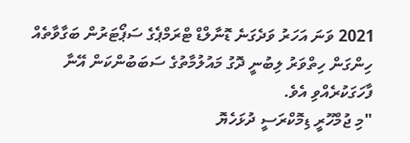2021 ވަނަ އަހަރު ވަދެގަނެ ޑޮނާލްޑް ޓްރަމްޕެގެ ސަޕޯޓަރުން ބަގާވާތެއް ހިންގަން ހިތްވަރު ލިބުނީ ދޮގު މައުލުމާތުގެ ސަބަބުންކަން އޭނާ ފާހަގަކުރެއްވި އެވެ.
"މި ޖުމްހޫރީ ޑިމޮކްރަސީ ދުޅަހެޔޮ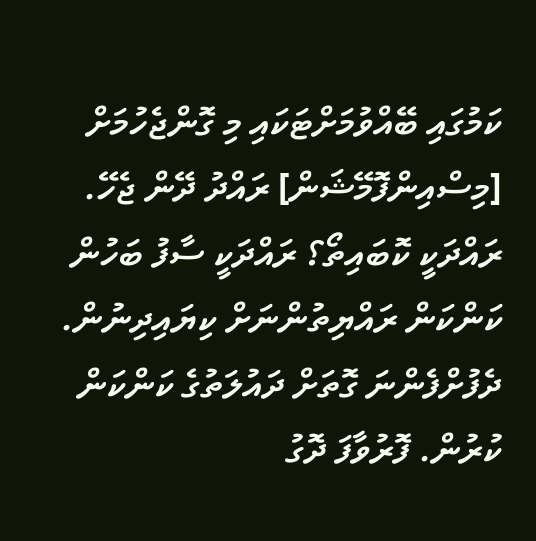ކަމުގައި ބޭއްވުމަށްޓަކައި މި ގޮންޖެހުމަށް [މިސްއިންފޮމޭޝަން] ރައްދު ދޭން ޖެހޭ. ރައްދަކީ ކޮބައިތޯ؟ ރައްދަކީ ސާފު ބަހުން ކަންކަން ރައްޔިތުންނަށް ކިޔައިދިނުން. ދެފުށްފެންނަ ގޮތަށް ދައުލަތުގެ ކަންކަން ކުރުން. ފޮރުވާފަ ދޮގު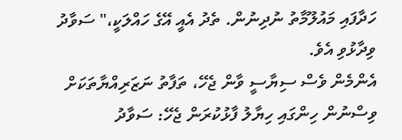ހަދާފައި މައުލޫމާތު ނުދިނުން. ތެދު އެއީ އޭގެ ހައްލަކީ،" ސަވާދު ވިދާޅުވި އެވެ.
އެންމެން ވެސް ސިޔާސީ ވާން ޖެހޭ، ތަފާތު ނަޒަރިއްޔާތަކަށް ވިސްނުން ހިންގައި ހިޔާލު ފާޅުކުރަން ޖެހޭ: ސަވާދު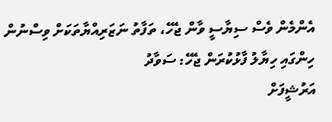އެންމެން ވެސް ސިޔާސީ ވާން ޖެހޭ، ތަފާތު ނަޒަރިއްޔާތަކަށް ވިސްނުން ހިންގައި ހިޔާލު ފާޅުކުރަން ޖެހޭ: ސަވާދު
އަރުޝީފަށް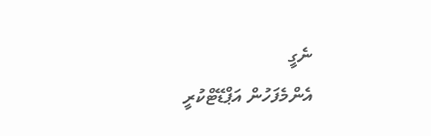ނެގީ
އެންމެފަހުން އަޕްޑޭޓްކުރީ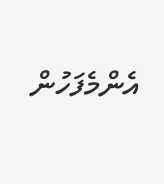އެންމެފަހުން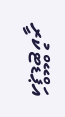އަޕްޑޭޓްކުރީ